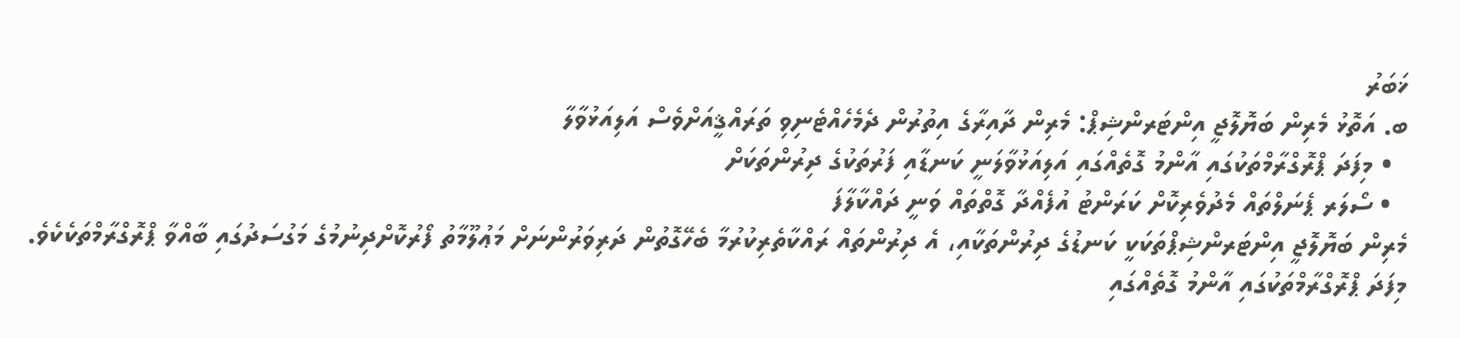ޚަބަރު
ބ. އަތޮޅު މެރިން ބަޔޮލޮޖީ އިންޓަރންޝިޕް: މެރިން ދާއިރާގެ އިތުރުން ދެމެހެއްޓެނިވި ތަރައްޤީއަށްވެސް އަލިއަޅުވާލާ
  • މިފަދަ ޕްރޮގްރާމްތަކުގައި އާންމު ގޮތެއްގައި އަލިއަޅުވާލަނީ ކަނޑާއި ފަރުތަކުގެ ދިރުންތަކަށް
  • ސޯލަރ ޕެނަލްތައް މެދުވެރިކޮށް ކަރަންޓު އުފެއްދާ ގޮތްތައް ވަނީ ދައްކާލާފަ
މެރިން ބަޔޮލޮޖީ އިންޓަރންޝިޕްތަކަކީ ކަނޑުގެ ދިރުންތަކާއި، އެ ދިރުންތައް ރައްކާތެރިކުރުމާ ބެހޭގޮތުން ދަރިވަރުންނަށް މަޢުލޫމާތު ފޯރުކޮށްދިނުމުގެ މަގުސަދުގައި ބާއްވާ ޕްރޮގްރާމްތަކެކެވެ. މިފަދަ ޕްރޮގްރާމްތަކުގައި އާންމު ގޮތެއްގައި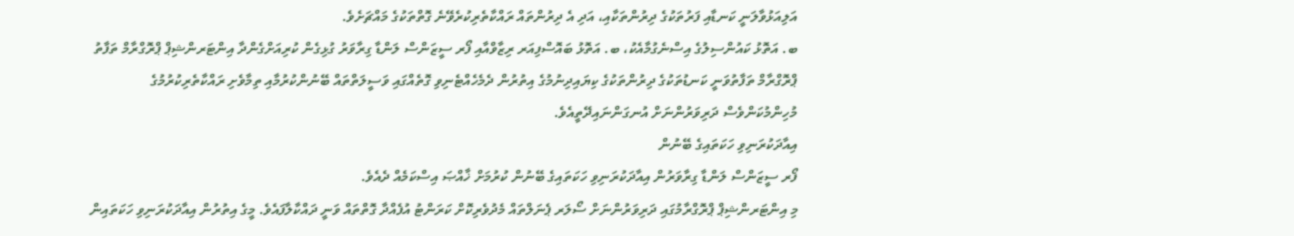އަލިއަޅުވާލަނީ ކަނޑާއި ފަރުތަކުގެ ދިރުންތަކާއި، އަދި އެ ދިރުންތައް ރައްކާތެރިކުރެވޭނެ ގޮތްތަކުގެ މައްޗަށެވެ.
ބ. އަތޮޅު ކައުންސިލުގެ އިސްނެގުމާއެކު، ބ. އަތޮޅު ބައޮސްފިއަރ ރިޒާވްއާއި ފޯރ ސީޒަންސް ލަންޑާ ގިރާވަރު ގުޅިގެން ކުރިއަށްގެންދާ އިންޓަރންޝިޕް ޕްރޮގްރާމް ތަފާތު ޕްރޮގްރާމް ތަފާތުވަނީ ކަނޑުތަކުގެ ދިރުންތަކުގެ ކިޔައިދިނުމުގެ އިތުރުން ދެމެހެއްޓެނިވި ގޮތެއްގައި ވަސީލަތްތައް ބޭނުންކުރުމާއި ތިމާވެށި ރައްކާތެރިކުރުމުގެ މުހިންމުކަންވެސް ދަރިވަރުންނަށް އުނގަންނައިދޭތީއެވެ.
އިއާދަކުރަނިވި ހަކަތައިގެ ބޭނުން
ފޯރ ސީޒަންސް ލަންޑާ ގިރާވަރުން އިއާދަކުރަނިވި ހަކަތައިގެ ބޭނުން ކުރުމަށް ޚާއްޞަ އިސްކަމެއް ދެއެވެ.
މި އިންޓަރންޝިޕް ޕްރޮގްރާމުގައި ދަރިވަރުންނަށް ސޯލަރ ޕެނަލްތައް މެދުވެރިކޮށް ކަރަންޓު އުފެއްދާ ގޮތްތައް ވަނީ ދައްކާލާފައެވެ. މީގެ އިތުރުން އިއާދަކުރަނިވި ހަކަތައިން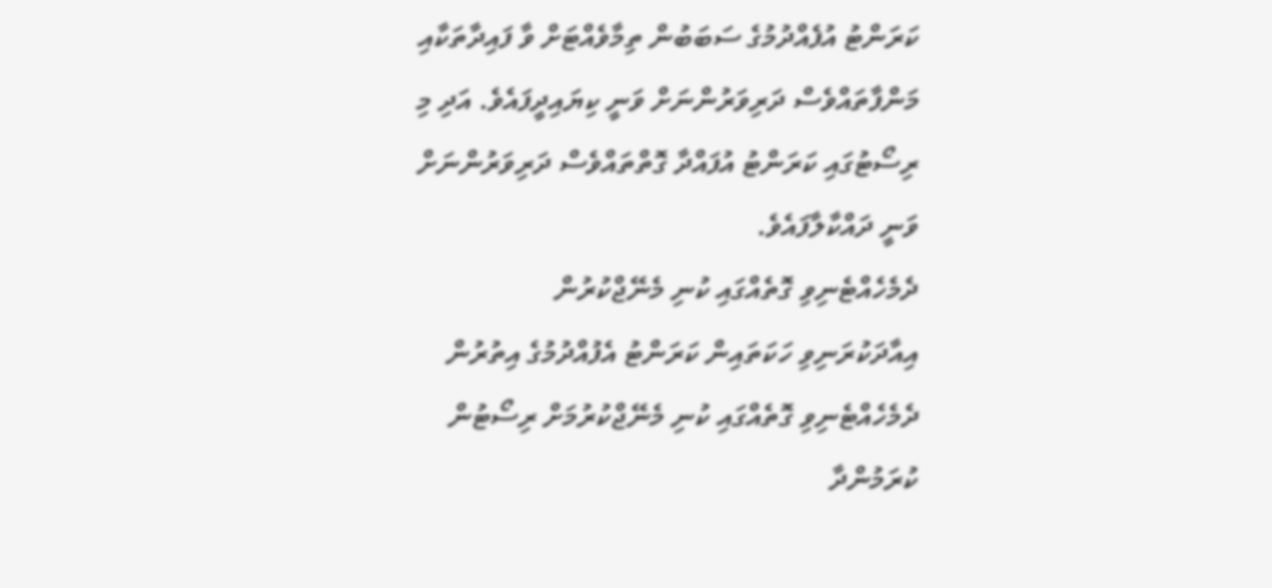ކަރަންޓު އުފެއްދުމުގެ ސަބަބުން ތިމާވެއްޓަށް ވާ ފައިދާތަކާއި މަންފާތައްވެސް ދަރިވަރުންނަށް ވަނީ ކިޔައިދީފައެވެ. އަދި މި ރިސޯޓުގައި ކަރަންޓު އުފައްދާ ގޮތްތައްވެސް ދަރިވަރުންނަށް ވަނީ ދައްކާލާފައެވެ.
ދެމެހެއްޓެނިވި ގޮތެއްގައި ކުނި މެނޭޖްކުރުން
އިއާދަކުރަނިވި ހަކަތައިން ކަރަންޓު އެފުއްދުމުގެ އިތުރުން ދެމެހެއްޓެނިވި ގޮތެއްގައި ކުނި މެނޭޖްކުރުމަށް ރިސޯޓުން ކުރަމުންދާ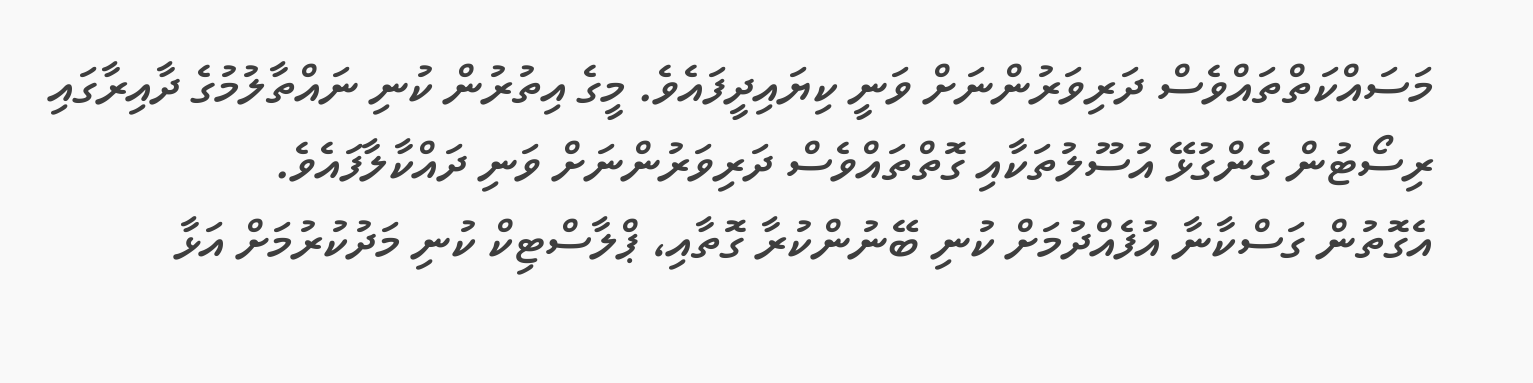މަސައްކަތްތައްވެސް ދަރިވަރުންނަށް ވަނީ ކިޔައިދީފައެވެ. މީގެ އިތުރުން ކުނި ނައްތާލުމުގެ ދާއިރާގައި ރިސޯޓުން ގެންގުޅޭ އުސޫލުތަކާއި ގޮތްތައްވެސް ދަރިވަރުންނަށް ވަނި ދައްކާލާފައެވެ.
އެގޮތުން ގަސްކާނާ އުފެއްދުމަށް ކުނި ބޭނުންކުރާ ގޮތާއި، ޕްލާސްޓިކް ކުނި މަދުކުރުމަށް އަޅާ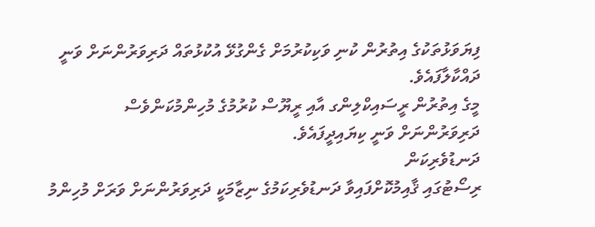ފިޔަވަޅުތަކުގެ އިތުރުން ކުނި ވަކިކުރުމަށް ގެންގުޅޭ އުކުޅުތައް ދަރިވަރުންނަށް ވަނީ ދައްކާލާފައެވެ.
މީގެ އިތުރުން ރީސައިކްލިންގ އާއި ރީޔޫސް ކުރުމުގެ މުހިންމުކަންވެސް ދަރިވަރުންނަށް ވަނީ ކިޔައިދީފައެވެ.
ދަނޑުވެރިކަން
ރިސޯޓުގައި ޤާއިމުކޮށްފައިވާ ދަނޑުވެރިކަމުގެ ނިޒާމަކީ ދަރިވަރުންނަށް ވަރަށް މުހިންމު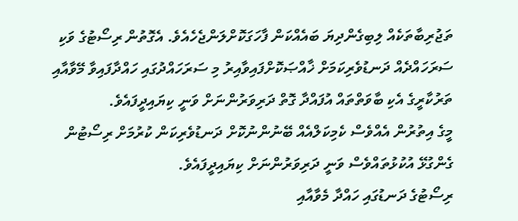ތަޖުރިބާތަކެއް ލިބިގެންދިޔަ ބައެއްކަން ފާހަގަކޮށްލަންޖެހެއެވެ. އެގޮތުން ރިސޯޓުގެ ވަކި ސަރަހައްދެއް ދަނޑުވެރިކަމަށް ޚާއްޞަކޮށްފައިވާއިރު މި ސަރަހައްދުގައި ހައްދާފައިވާ މޭވާއާއި ތަރުކާރީގެ އެކި ބާވަތްތައް އުފައްދާ ގޮތް ދަރިވަރުންނަށް ވަނީ ކިޔައިދީފައެވެ.
މީގެ އިތުރުން އެއްވެސް ކެމިކަލްއެއް ބޭނުންނުކޮށް ދަނޑުވެރިކަން ކުރުމަށް ރިސޯޓުން ގެންގުޅޭ އުކުޅުތައްވެސް ވަނީ ދަރިވަރުންނަށް ކިޔައިދީފައެވެ.
ރިސޯޓުގެ ދަނޑުގައި ހައްދާ މެވާއާއި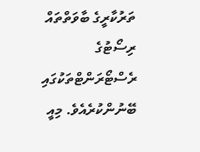ތަރުކާރީގެ ބާވަތްތައް ރިސޯޓުގެ ރެސްޓޯރަންޓްތަކުގައި ބޭނުންކުރެއެވެ. މިއީ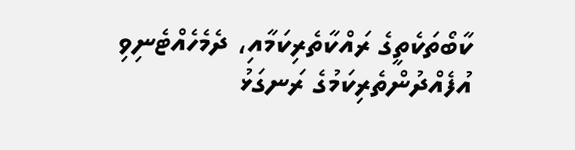ކާބޯތަކެތީގެ ރައްކާތެރިކަމާއި، ދެމެހެއްޓެނިވި އުފެއްދުންތެރިކަމުގެ ރަނގަޅު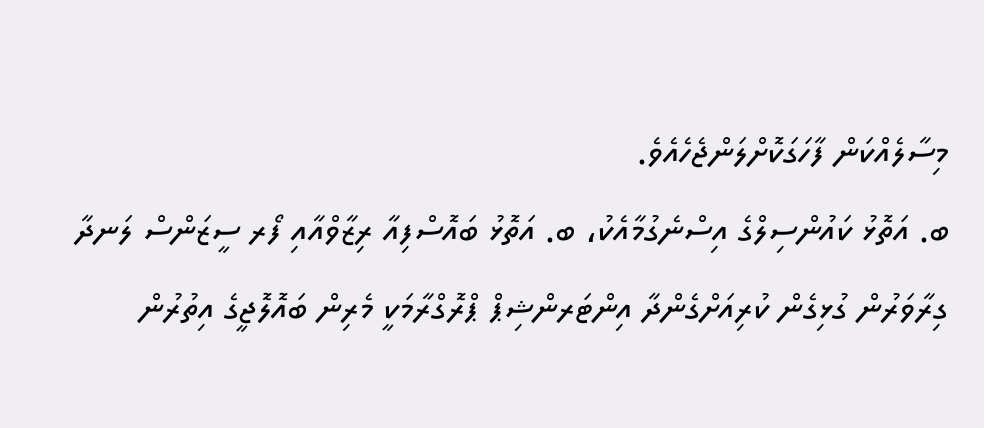މިސާލެއްކަން ފާހަގަކޮށްލަންޖެހެއެވެ.
ބ. އަތޮޅު ކައުންސިލްގެ އިސްނެގުމާއެކު، ބ. އަތޮޅު ބައޮސްފިއާ ރިޒާވްއާއި ފޯރ ސީޒަންސް ލަނދާ ގިރާވަރުން ގުޅިގެން ކުރިއަށްގެންދާ އިންޓަރންޝިޕް ޕްރޮގްރާމަކީ މެރިން ބައޮލޮޖީގެ އިތުރުން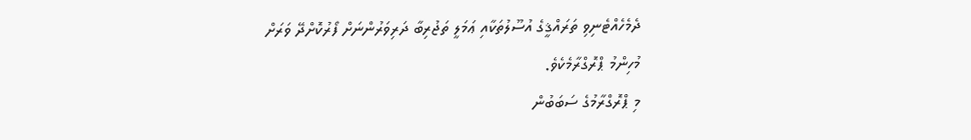ދެމެހެއްޓެނިވި ތަރައްޤީގެ އުސޫލުތަކާއި ޢަމަލީ ތަޖުރިބާ ދަރިވަރުންނަށް ފޯރުކޮށްދޭ ވަރަށް މުހިންމު ޕްރޮގްރާމެކެވެ.
މި ޕްރޮގްރާމުގެ ސަބަބުން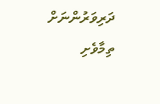ދަރިވަރުންނަށް ތިމާވެށި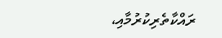ރައްކާތެރިކުރުމާއި،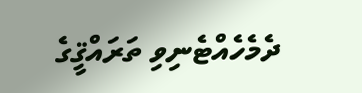ދެމެހެއްޓެނިވި ތަރައްޤީގެ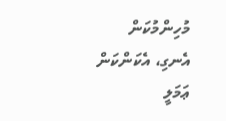މުހިންމުކަން އެނގި، އެކަންކަން ޢަމަލީ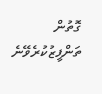ގޮތުން ތަންފީޒުކުރެވޭނެ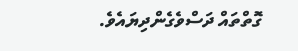ގޮތްތައް ދަސްވެގެންދިޔައެވެ.